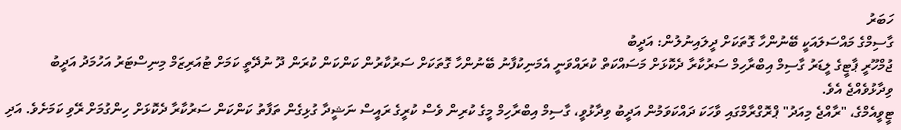ހަބަރު
ގާސިމްގެ މައްސަލައަކީ ބޭނުންހާ ގޮތަކަށް ދީލައިނުލުން: އަދީބު
ޖުމްހޫރީ ޕާޓީގެ ލީޑަރު ގާސިމް އިބްރާހިމް ސަރުކާރާ ދެކޮޅަށް މަސައްކަތް ކުރައްވަނީ އެމަނިކުފާނު ބޭނުންހާ ގޮތަކަށް ސަރުކާރުން ކަންކަން ކުރަން ދޫ ނުދޭތީ ކަމަށް ޓުއަރިޒަމް މިނިސްޓަރު އަހުމަދު އަދީބު ވިދާޅުވެއްޖެ އެވެ.
ޓީވީއެމްގެ، "ރާއްޖެ މިއަދު" ޕްރޮގްރާމްގައި ވާހަކަ ދައްކަވަމުން އަދީބު ވިދާޅުވީ، ގާސިމް އިބްރާހިމް މީގެ ކުރިން ވެސް ކުރީގެ ރައީސް ނަޝީދާ ގުޅިގެން ތަފާތު ކަންކަން ސަރުކާރާ ދެކޮޅަށް ހިންގުމަށް ރޭވި ކަމަށެވެ. އަދި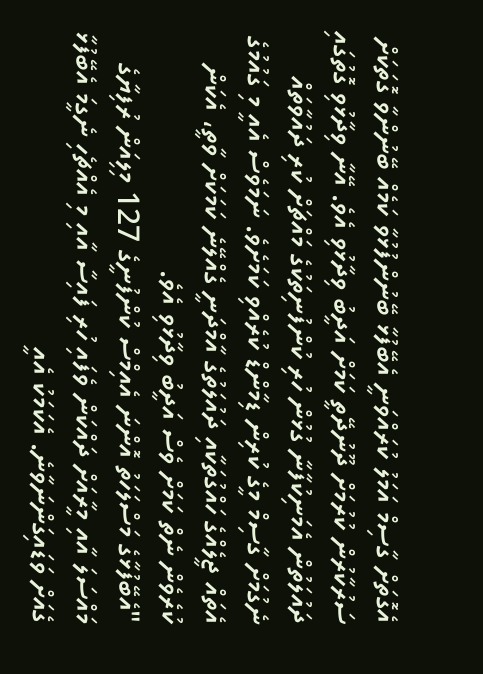އެގޮތަށް ގާސިމް އަމަލު ކުރައްވަނީ އެބޭފުޅާ ބޭނުންފުޅުވާ ކަމެއް ބޭނުންވާ ގޮތަކަށް ސަރުކާރުން ކުރުމަށް ދޫނުދޭތީ ކަމަށް އަދީބު ވިދާޅުވި އެވެ. އޭނާ ވިދާޅުވި ގޮތުގައި ދައުލަތުން އެމަނިކުފާނާ ގުޅުން ހުރި ކުންފުނިތަކުގެ މައްޗަށް ކުރި ދައުވާތައް ނެގުމަށް ގާސިމް މީގެ ކުރިން ޑިމާންޑް ކުރެއްވި ކަމަށެވެ. ނަމަވެސް އެއީ މި ގައުމުގެ އެތައް ޖީލެއްގެ ހައްގުތަކާއި ދައުލަތުގެ އާމްދަނީ ގެއްލޭނެ ކަމަކަށް ވާތީ، އެކަން ކުރެވެން ނެތް ކަމަށް ވެސް އަދީބު ވިދާޅުވި އެވެ.
"އެބޭފުޅާގެ މަސްލަހަތު އޮންނަ އެއިމްސް ކުންފުނީގެ 127 މިލިއަން ރުފިޔާގެ މައްސަލަ އާއި މީރާއަށް ދައްކަން ވެފައި ހުރި ފައިސާ އާއި މި އެއްޗެހި ނެގީމަ އެބޭފުޅާ ގެއަށް ވަޑައިގަންނަވާނެ. އެކަމަކު އެއީ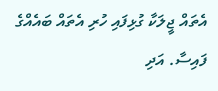އެތައް ޖީލަކާ ގުޅިފައި ހުރި އެތައް ބައެއްގެ ފައިސާ. އަދި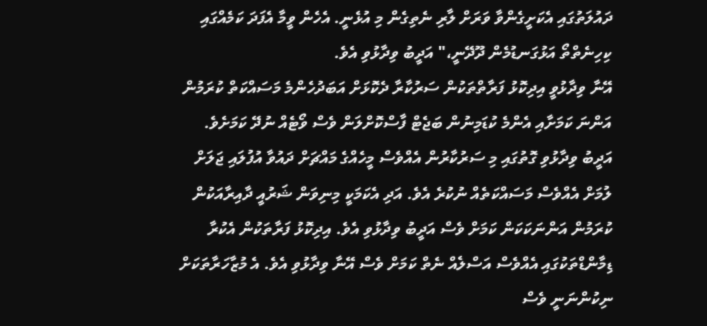ދައުލަތުގައި އެކަށީގެންވާ ވަރަށް ލާރި ނެތިގެން މި އުޅެނީ. އެހެން ވީމާ އެފަދަ ކަމެއްގައި ކިހިނެތްތޯ އަޅުގަނޑުމެން ދޫދޭނީ،" އަދީބު ވިދާޅުވި އެވެ.
އޭނާ ވިދާޅުވީ އިދިކޮޅު ފަރާތްތަކުން ސަރުކާރާ ދެކޮޅަށް އަބަދުހެންމެ މަސައްކަތް ކުރަމުން އަންނަ ކަމަށާއި އެންމެ ކުޑަމިނުން ބަޖެޓް ފާސްކޮށްލަން ވެސް ވޯޓެއް ނުދޭ ކަމަށެވެ. އަދީބު ވިދާޅުވި ގޮތުގައި މި ސަރުކާރުން އެއްވެސް މީހެއްގެ މައްޗަށް ދައުވާ އުފުލައި ޖަލަށް ލުމަށް އެއްވެސް މަސައްކަތެއް ނުކުރެ އެވެ. އަދި އެކަމަކީ މިނިވަން ޝަރުއީ ދާއިރާއަކުން ކުރަމުން އަންނަކަކަން ކަމަށް ވެސް އަދީބު ވިދާޅުވި އެވެ. އިދިކޮޅު ފަރާތަކުން އެކުރާ ޑިމާންޑްތަކުގައި އެއްވެސް އަސްލެއް ނެތް ކަމަށް ވެސް އޭނާ ވިދާޅުވި އެވެ. އެ މުޒާހަރާތަކަށް ނިކުންނަނީ ވެސް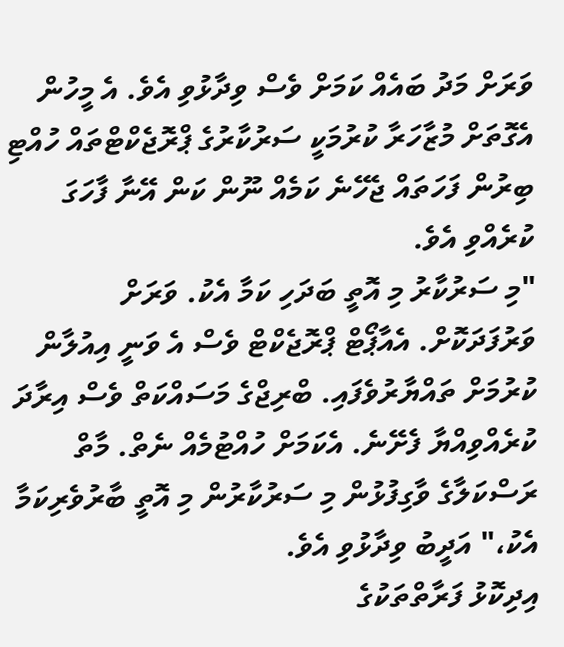ވަރަށް މަދު ބައެއް ކަމަށް ވެސް ވިދާޅުވި އެވެ. އެ މީހުން އެގޮތަށް މުޒާހަރާ ކުރުމަކީ ސަރުކާރުގެ ޕްރޮޖެކްޓްތައް ހުއްޓި ބިރުން ފަހަތައް ޖެހޭނެ ކަމެއް ނޫން ކަން އޭނާ ފާހަގަ ކުރެއްވި އެވެ.
"މި ސަރުކާރު މި އޮތީ ބަދަހި ކަމާ އެކު. ވަރަށް ވަރުފަދަކޮށް. އެއާޕޯޓް ޕްރޮޖެކްޓް ވެސް އެ ވަނީ އިއުލާން ކުރުމަށް ތައްޔާރުވެފައި. ބްރިޖްގެ މަސައްކަތް ވެސް އިރާދަ ކުރެއްވިއްޔާ ފެށޭނެ. އެކަމަށް ހުއްޓުމެއް ނެތް. މާތް ރަސްކަލާގެ ވާގިފުޅުން މި ސަރުކާރުން މި އޮތީ ބާރުވެރިކަމާ އެކު،" އަދީބު ވިދާޅުވި އެވެ.
އިދިކޮޅު ފަރާތްތަކުގެ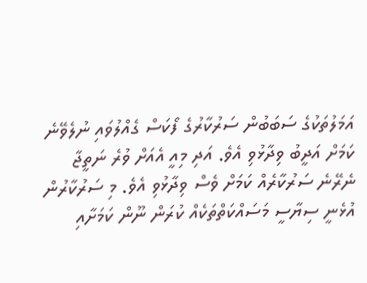އަމަލުތަކުގެ ސަބަބުން ސަރުކާރުގެ ފޯކަސް ގެއްލުވައި ނުލެވޭނެ ކަމަށް އަދީބު ވިދާޅުވި އެވެ. އަދި މިއީ އެއަށް ވުރެ ނަތީޖާ ނެރޭނެ ސަރުކާރެއް ކަމަށް ވެސް ވިދާޅުވި އެވެ. މި ސަރުކާރުން އުޅެނީ ސިޔާސީ މަސައްކަތްތަކެއް ކުރަން ނޫން ކަމަށާއި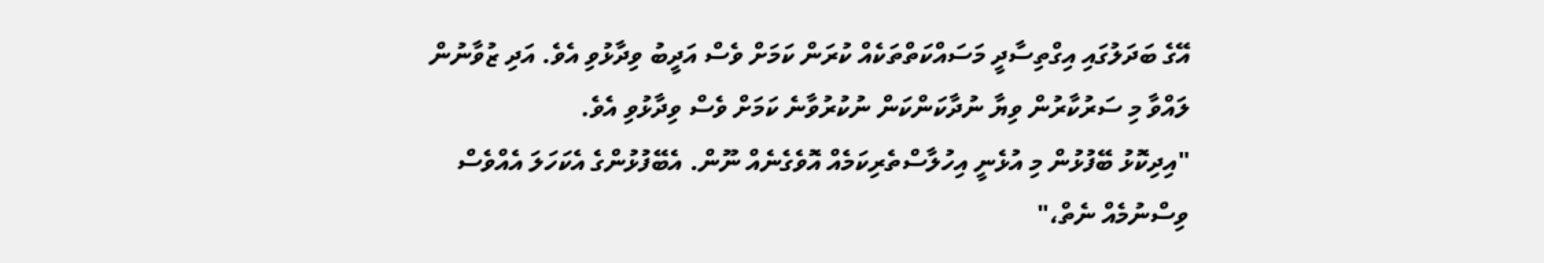އޭގެ ބަދަލުގައި އިގްތިސާދީ މަސައްކަތްތަކެއް ކުރަން ކަމަށް ވެސް އަދީބު ވިދާޅުވި އެވެ. އަދި ޒުވާނުން ލައްވާ މި ސަރުކާރުން ވިޔާ ނުދާކަންކަން ނުކުރުވާނެ ކަމަށް ވެސް ވިދާޅުވި އެވެ.
"އިދިކޮޅު ބޭފުޅުން މި އުޅެނީ އިހުލާސްތެރިކަމެއް އޮވެގެނެއް ނޫން. އެބޭފުޅުންގެ އެކަހަލަ އެއްވެސް ވިސްނުމެއް ނެތް،"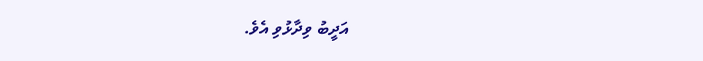އަދީބު ވިދާޅުވި އެވެ.